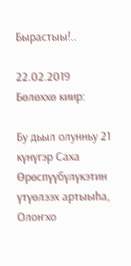Бырастыы!..

22.02.2019
Бөлөххө киир:

Бу дьыл олунньу 21 күнүгэр Саха Өрөспүүбүлүкэтин үтүөлээх артыыһа, Олоҥхо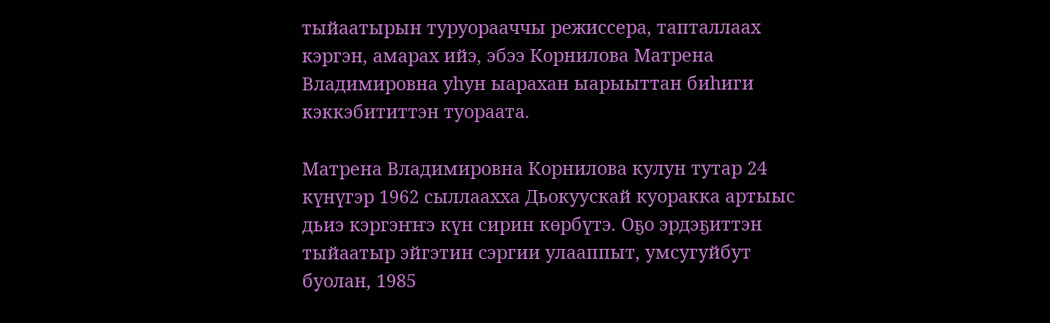тыйаатырын туруорааччы режиссера, тапталлаах кэргэн, амарах ийэ, эбээ Корнилова Матрена Владимировна уһун ыарахан ыарыыттан биһиги кэккэбититтэн туораата.

Матрена Владимировна Корнилова кулун тутар 24 күнүгэр 1962 сыллаахха Дьокуускай куоракка артыыс дьиэ кэргэҥҥэ күн сирин көрбүтэ. Оҕо эрдэҕиттэн  тыйаатыр эйгэтин сэргии улааппыт, умсугуйбут буолан, 1985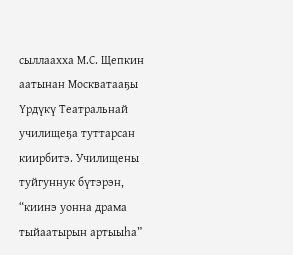сыллаахха М.С. Щепкин аатынан Москватааҕы Үрдүкү Театральнай училищеҕа туттарсан киирбитэ. Училищены туйгуннук бүтэрэн, “киинэ уонна драма тыйаатырын артыыһа”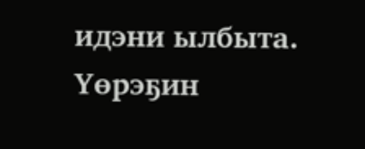идэни ылбыта. Үөрэҕин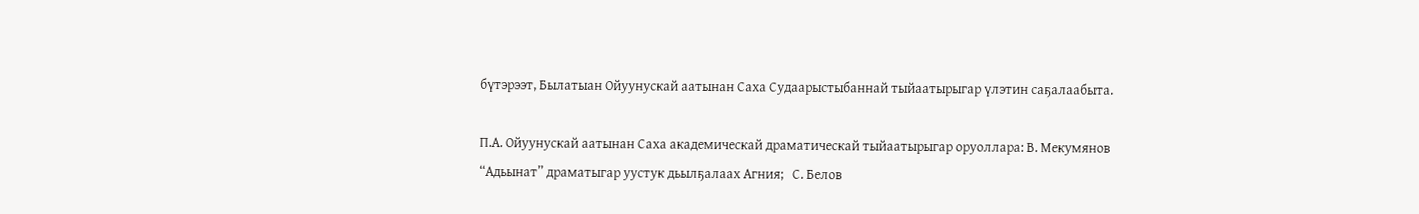бүтэрээт, Былатыан Ойуунускай аатынан Саха Судаарыстыбаннай тыйаатырыгар үлэтин саҕалаабыта.

П.А. Ойуунускай аатынан Саха академическай драматическай тыйаатырыгар оруоллара: В. Мекумянов “Адьынат” драматыгар уустук дьылҕалаах Агния;   С. Белов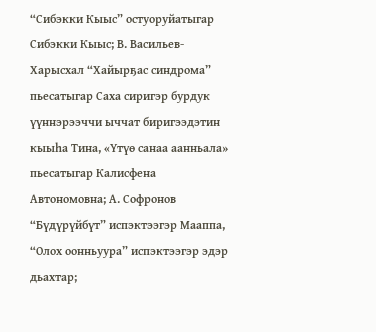“Сибэкки Кыыс” остуоруйатыгар Сибэкки Кыыс; В. Васильев-Харысхал “Хайырҕас синдрома” пьесатыгар Саха сиригэр бурдук үүннэрээччи ыччат биригээдэтин кыыһа Тина, «Үтүө санаа аанньала» пьесатыгар Калисфена Автономовна; А. Софронов “Бүдүрүйбүт” испэктээгэр Мааппа, “Олох оонньуура” испэктээгэр эдэр дьахтар;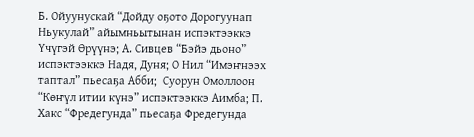Б. Ойуунускай “Дойду оҕото Дорогуунап Ньукулай” айымньытынан испэктээккэ Үчүгэй Өрүүнэ; А. Сивцев “Бэйэ дьоно”  испэктээккэ Надя, Дуня; О Нил “Имэҥнээх таптал” пьесаҕа Абби;  Суорун Омоллоон “Көҥүл итии күнэ” испэктээккэ Аимба; П. Хакс “Фредегунда” пьесаҕа Фредегунда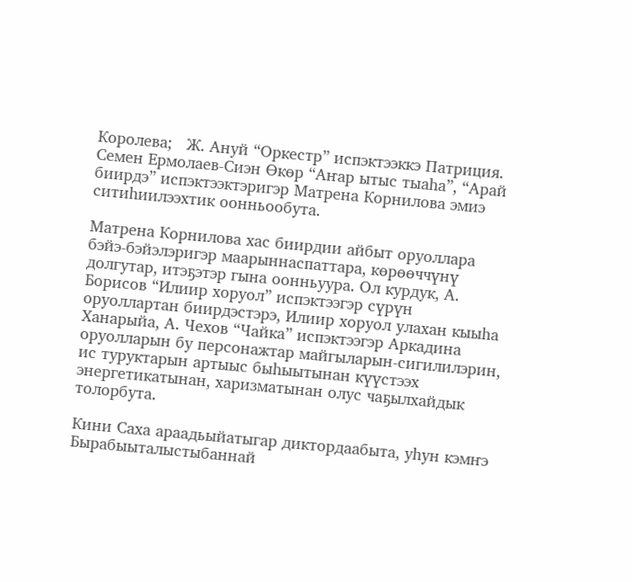Королева;   Ж. Ануй “Оркестр” испэктээккэ Патриция. Семен Ермолаев-Сиэн Өкөр “Аҥар ытыс тыаһа”, “Арай биирдэ” испэктээктэригэр Матрена Корнилова эмиэ ситиһиилээхтик оонньообута.

Матрена Корнилова хас биирдии айбыт оруоллара бэйэ-бэйэлэригэр маарыннаспаттара, көрөөччүнү долгутар, итэҕэтэр гына оонньуура. Ол курдук, А. Борисов “Илиир хоруол” испэктээгэр сүрүн оруоллартан биирдэстэрэ, Илиир хоруол улахан кыыһа Ханарыйа, А. Чехов “Чайка” испэктээгэр Аркадина оруолларын бу персонажтар майгыларын-сигилилэрин, ис туруктарын артыыс быһыытынан күүстээх энергетикатынан, харизматынан олус чаҕылхайдык толорбута.

Кини Саха араадьыйатыгар диктордаабыта, уһун кэмҥэ Бырабыыталыстыбаннай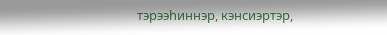тэрээһиннэр, кэнсиэртэр,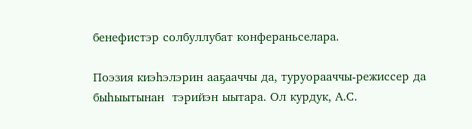бенефистэр солбуллубат конфераньселара.

Поэзия киэһэлэрин ааҕааччы да, туруорааччы-режиссер да быһыытынан  тэрийэн ыытара. Ол курдук, А.С.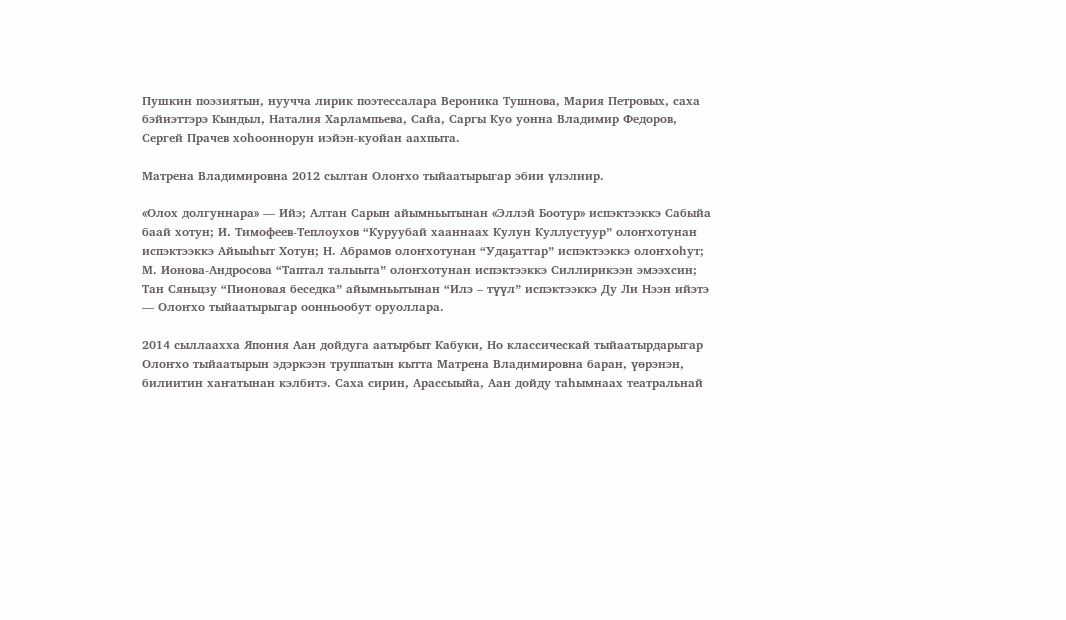Пушкин поэзиятын, нуучча лирик поэтессалара Вероника Тушнова, Мария Петровых, саха бэйиэттэрэ Кындыл, Наталия Харлампьева, Сайа, Саргы Куо уонна Владимир Федоров, Сергей Прачев хоһооннорун иэйэн-куойан аахпыта.

Матрена Владимировна 2012 сылтан Олоҥхо тыйаатырыгар эбии үлэлиир.

«Олох долгуннара» — Ийэ; Алтан Сарын айымньытынан «Эллэй Боотур» испэктээккэ Сабыйа баай хотун; И. Тимофеев-Теплоухов “Куруубай хааннаах Кулун Куллустуур” олоҥхотунан испэктээккэ Айыыһыт Хотун; Н. Абрамов олоҥхотунан “Удаҕаттар” испэктээккэ олоҥхоһут; М. Ионова-Андросова “Таптал талыыта” олоҥхотунан испэктээккэ Силлирикээн эмээхсин; Тан Сяньцзу “Пионовая беседка” айымньытынан “Илэ – түүл” испэктээккэ Ду Ли Нээн ийэтэ — Олоҥхо тыйаатырыгар оонньообут оруоллара.

2014 сыллаахха Япония Аан дойдуга аатырбыт Кабуки, Но классическай тыйаатырдарыгар Олоҥхо тыйаатырын эдэркээн труппатын кытта Матрена Владимировна баран, үөрэнэн, билиитин хаҥатынан кэлбитэ. Саха сирин, Арассыыйа, Аан дойду таһымнаах театральнай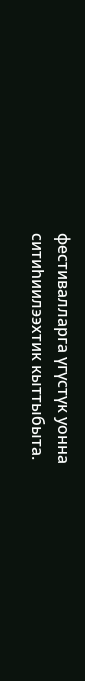фестивалларга үгүстүк уонна ситиһиилээхтик кыттыбыта.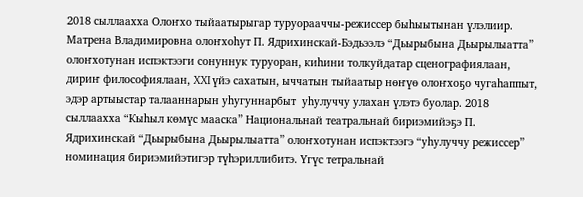2018 сыллаахха Олоҥхо тыйаатырыгар туруорааччы-режиссер быһыытынан үлэлиир. Матрена Владимировна олоҥхоһут П. Ядрихинскай-Бэдьээлэ “Дьырыбына Дьырылыатта” олоҥхотунан испэктээги сонуннук туруоран, киһини толкуйдатар сценографиялаан, дириҥ философиялаан, XXI үйэ сахатын, ыччатын тыйаатыр нөҥүө олоҥхоҕо чугаһаппыт, эдэр артыыстар талааннарын уһугуннарбыт  уһулуччу улахан үлэтэ буолар. 2018 сыллаахха “Кыһыл көмүс мааска” Национальнай театральнай бириэмийэҕэ П. Ядрихинскай “Дьырыбына Дьырылыатта” олоҥхотунан испэктээгэ “уһулуччу режиссер” номинация бириэмийэтигэр түһэриллибитэ. Үгүс тетральнай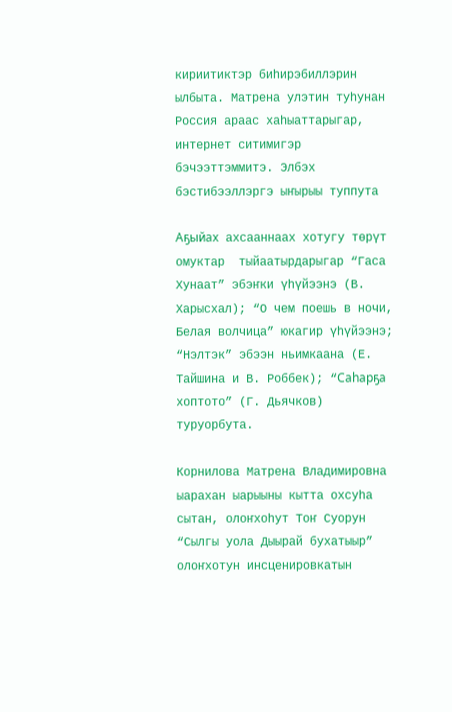кириитиктэр биһирэбиллэрин ылбыта. Матрена улэтин туһунан Россия араас хаһыаттарыгар, интернет ситимигэр бэчээттэммитэ. Элбэх бэстибээллэргэ ыҥырыы туппута

Аҕыйах ахсааннаах хотугу төрүт омуктар  тыйаатырдарыгар “Гаса Хунаат” эбэҥки үһүйээнэ (В. Харысхал); “О чем поешь в ночи, Белая волчица” юкагир үһүйээнэ; “Нэлтэк” эбээн ньимкаана (Е. Тайшина и В. Роббек); “Саһарҕа хоптото” (Г. Дьячков) туруорбута.

Корнилова Матрена Владимировна ыарахан ыарыыны кытта охсуһа сытан, олоҥхоһут Тоҥ Суорун “Сылгы уола Дыырай бухатыыр” олоҥхотун инсценировкатын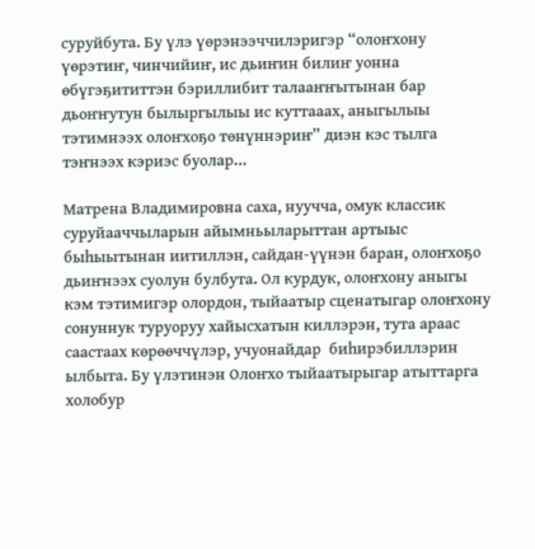суруйбута. Бу үлэ үөрэнээччилэригэр “олоҥхону үөрэтиҥ, чинчийиҥ, ис дьиҥин билиҥ уонна өбүгэҕититтэн бэриллибит талааҥҥытынан бар дьоҥҥутун былыргылыы ис куттааах, аныгылыы тэтимнээх олоҥхоҕо төнүннэриҥ” диэн кэс тылга тэҥнээх кэриэс буолар…

Матрена Владимировна саха, нуучча, омук классик суруйааччыларын айымньыларыттан артыыс быһыытынан иитиллэн, сайдан-үүнэн баран, олоҥхоҕо дьиҥнээх суолун булбута. Ол курдук, олоҥхону аныгы кэм тэтимигэр олордон, тыйаатыр сценатыгар олоҥхону сонуннук туруоруу хайысхатын киллэрэн, тута араас саастаах көрөөччүлэр, учуонайдар  биһирэбиллэрин ылбыта. Бу үлэтинэн Олоҥхо тыйаатырыгар атыттарга холобур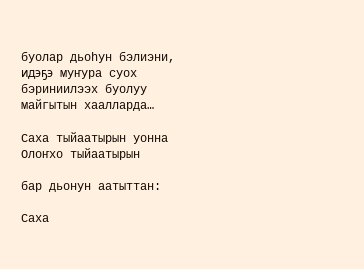буолар дьоһун бэлиэни, идэҕэ муҥура суох бэриниилээх буолуу майгытын хаалларда…

Саха тыйаатырын уонна Олоҥхо тыйаатырын

бар дьонун аатыттан:

Саха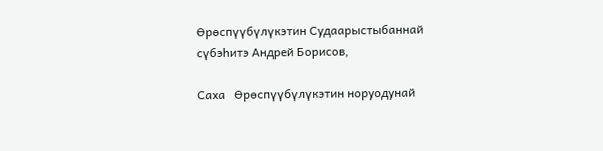Өрөспүүбүлүкэтин Судаарыстыбаннай сүбэһитэ Андрей Борисов,

Саха   Өрөспүүбүлүкэтин норуодунай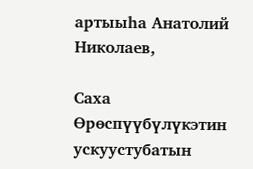артыыһа Анатолий Николаев,

Саха   Өрөспүүбүлүкэтин ускуустубатын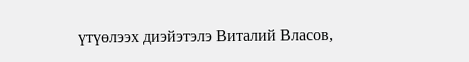үтүөлээх диэйэтэлэ Виталий Власов,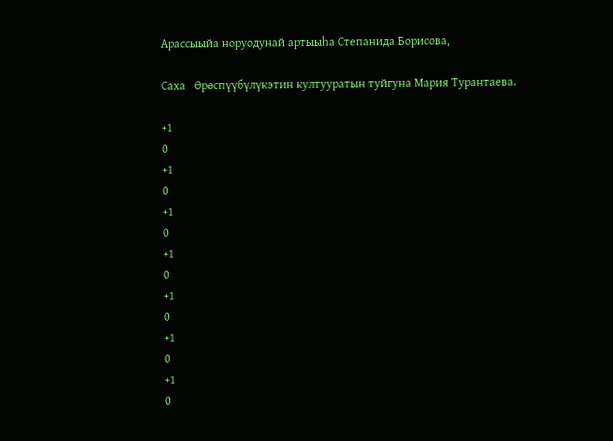Арассыыйа норуодунай артыыһа Степанида Борисова,

Саха   Өрөспүүбүлүкэтин култууратын туйгуна Мария Турантаева.

+1
0
+1
0
+1
0
+1
0
+1
0
+1
0
+1
0